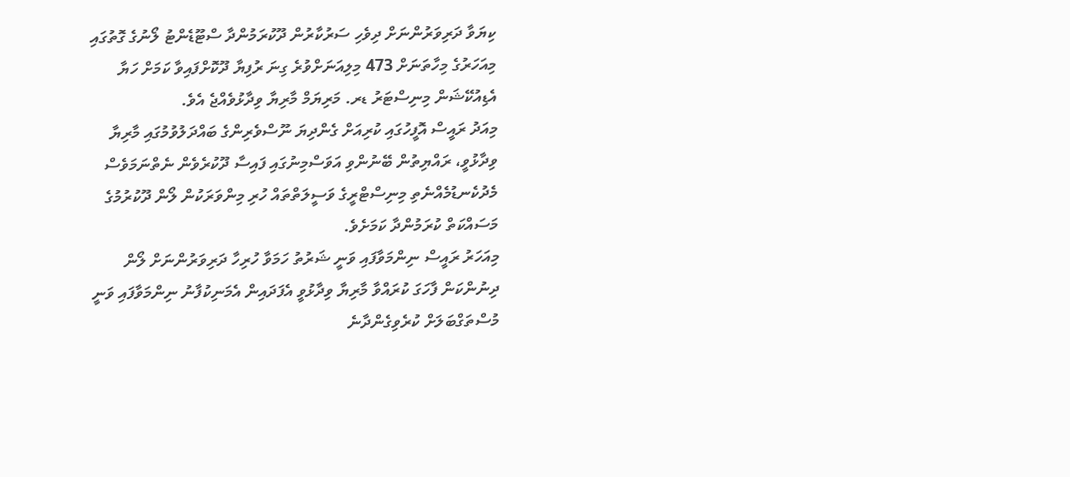ކިޔަވާ ދަރިވަރުންނަށް ދިވެހި ސަރުކާރުން ދޫކުރަމުންދާ ސްޓޫޑެންޓު ލޯނުގެ ގޮތުގައި މިއަހަރުގެ މިހާތަނަށް 473 މިލިއަނަށްވުރެ ގިނަ ރުފިޔާ ދޫކޮށްފައިވާ ކަމަށް ހަޔާ އެޑިއުކޭޝަން މިނިސްޓަރު ޑރ. މަރިޔަމް މާރިޔާ ވިދާޅުވެއްޖެ އެވެ.
މިއަދު ރައީސް އޮފީހުގައި ކުރިއަށް ގެންދިޔަ ނޫސްވެރިންގެ ބައްދަލުވުމުގައި މާރިޔާ ވިދާޅުވީ، ރައްޔިތުން ބޭނުންވި އަވަސްމިނުގައި ފައިސާ ދޫކުރެވެން ނެތްނަމަވެސް މެދުކެނޑުމެއްނެތި މިނިސްޓްރީގެ ވަސީލަތްތައް ހުރި މިންވަރަކުން ލޯން ދޫކުރުމުގެ މަސައްކަތް ކުރަމުންދާ ކަމަށެވެ.
މިއަހަރު ރައީސް ނިންމަވާފައި ވަނީ ޝަރުތު ހަމަވާ ހުރިހާ ދަރިވަރުންނަށް ލޯން ދިނުންކަން ފާހަގަ ކުރައްވާ މާރިޔާ ވިދާޅުވީ އެފަދައިން އެމަނިކުފާނު ނިންމަވާފައި ވަނީ މުސްތަގްބަލަށް ކުރެވިގެންދާނެ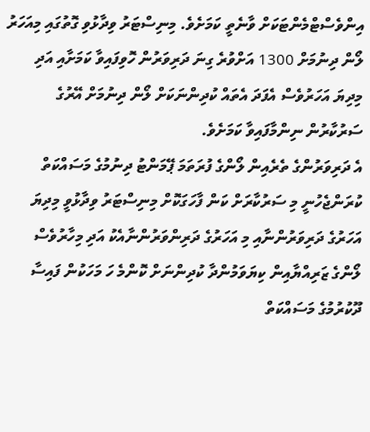އިންވެސްޓްމެންޓަކަށް ވާނެތީ ކަމަށެވެ. މިނިސްޓަރު ވިދާޅުވި ގޮތުގައި މިއަހަރު ލޯން ދިނުމަށް 1300 އަށްވުރެ ގިނަ ދަރިވަރުން ހޮވިފައިވާ ކަމަށާއި އަދި މިދިޔަ އަހަރުވެސް އެފަދަ އެތައް ކުދިންނަކަށް ލޯން ދިނުމަށް އޭރުގެ ސަރުކާރުން ނިންމާފައިވާ ކަމަށެވެ.
އެ ދަރިވަރުންގެ ތެރެއިން ލޯންގެ ފުރަތަމަ ޕޭމަންޓު ދިނުމުގެ މަސައްކަތް ކުރަންޖެހުނީ މި ސަރުކާރަށް ކަން ފާހަގަކޮށް މިނިސްޓަރު ވިދާޅުވީ މިދިޔަ އަހަރުގެ ދަރިވަރުންނާއި މި އަހަރުގެ ދަރިންވަރުންނާއެކު އަދި މިހާރުވެސް ލޯންގެ ޒަރިއްޔާއިން ކިޔަވަމުންދާ ކުދިންނަށް ކޮންމެ ހަ މަހަކުން ފައިސާ ދޫކުރުމުގެ މަސައްކަތް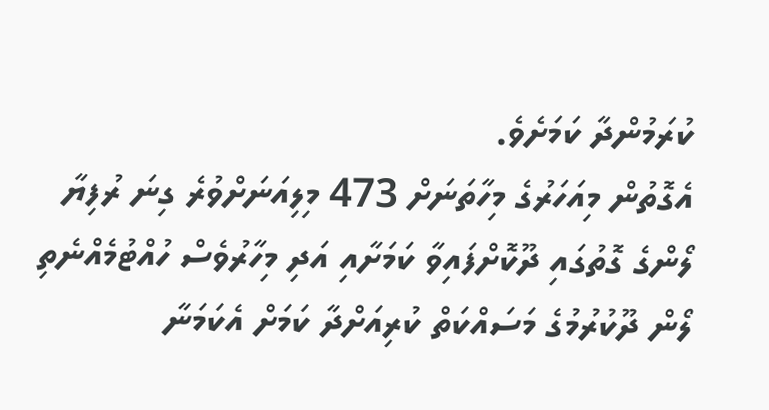ކުރަމުންދާ ކަމަށެވެ.
އެގޮތުން މިއަހަރުގެ މިހާތަނަށް 473 މިލިއަނަށްވުރެ ގިނަ ރުފިޔާ ލޯންގެ ގޮތުގައި ދޫކޮށްފައިވާ ކަމަށާއި އަދި މިހާރުވެސް ހުއްޓުމެއްނެތި ލޯން ދޫކުރުމުގެ މަސައްކަތް ކުރިއަށްދާ ކަމަށް އެކަމަނާ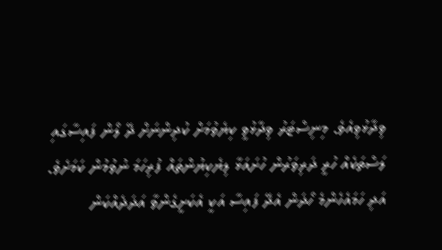ވިދާޅުވިއެވެ. މިނިސްޓަރު ވިދާޅުވީ ކިޔެވުމަށް ކުދިންނަށް ދޭ ލޯން ފައިސާގައި ލަސްތަކެއް ހުރީ ދަރިވަރުން ހުށައަޅާ ލިޔެކިޔުންތައް ފުރިހަމަ ނުވުމުން ކަމަށެވެ.
އަދި ހަމައެހެންމެ ހޯދަން އެދޭ ފައިސާ އަކީ އެކަށީގެންވާ އަދަދެއްކަން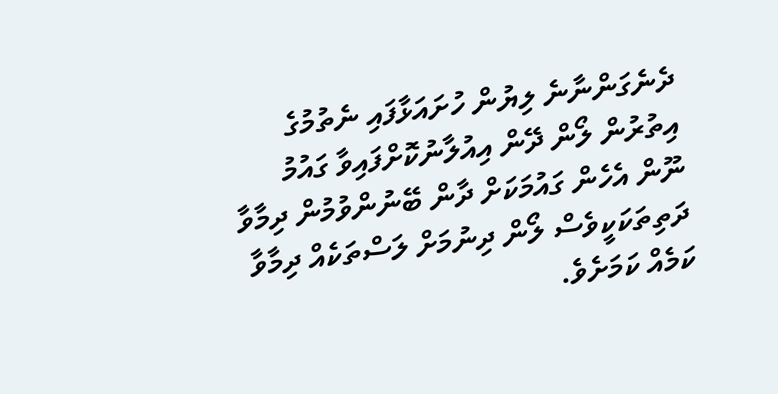ދެނެގަންނާނެ ލިޔުން ހުށައަޅާފައި ނެތުމުގެ އިތުރުން ލޯން ދޭން އިއުލާނުކޮށްފައިވާ ގައުމު ނޫން އެހެން ގައުމަކަށް ދާން ބޭނުންވުމުން ދިމާވާ ދަތިތަކަކީވެސް ލޯން ދިނުމަށް ލަސްތަކެއް ދިމާވާ ކަމެއް ކަމަށެވެ.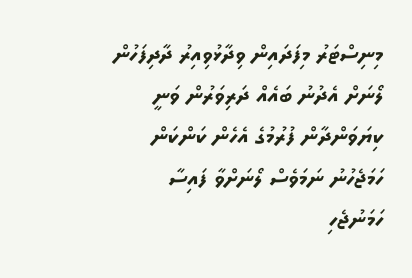މިނިސްޓަރު މިފަދައިން ވިދާޅުވިއިރު ދާދިފަހުން ލޯނަށް އެދުނު ބައެއް ދަރިވަރުން ވަނީ ކިޔަވަންދާން ފުރުމުގެ އެހެން ކަންކަން ހަމަޖެހުނު ނަމަވެސް ލޯނަށްވާ ފައިސާ ހަމަނުޖެހި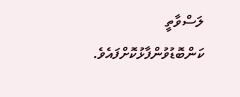ލަސްވާތީ ކަންބޮޑުވުންފާޅުކޮށްފައެވެ.